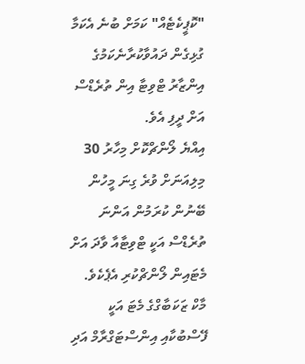"ކޮޕީކެޓެއް" ކަމަށް ބުނެ އެކަމާ ގުޅިގެން ދައުވާކުރާނެކަމުގެ އިންޒާރު ޓްވިޓާ އިން ތުރެޑްސް އަށް ދީފި އެވެ.
އިއްޔެ ލޯންޗްކޮށް މިހާރު 30 މިލިއަނަށް ވުރެ ގިނަ މީހުން ބޭނުން ކުރަމުން އަންނަ ތުރެޑްސް އަކީ ޓްވިޓާއާ ވާދަ އަށް މެޓައިން ލޯންޗްކުރި އެޕެކެވެ. މާކް ޒަކަބާގްގެ މެޓަ އަކީ ފޭސްބުކާއި އިންސްޓަގްރާމް އަދި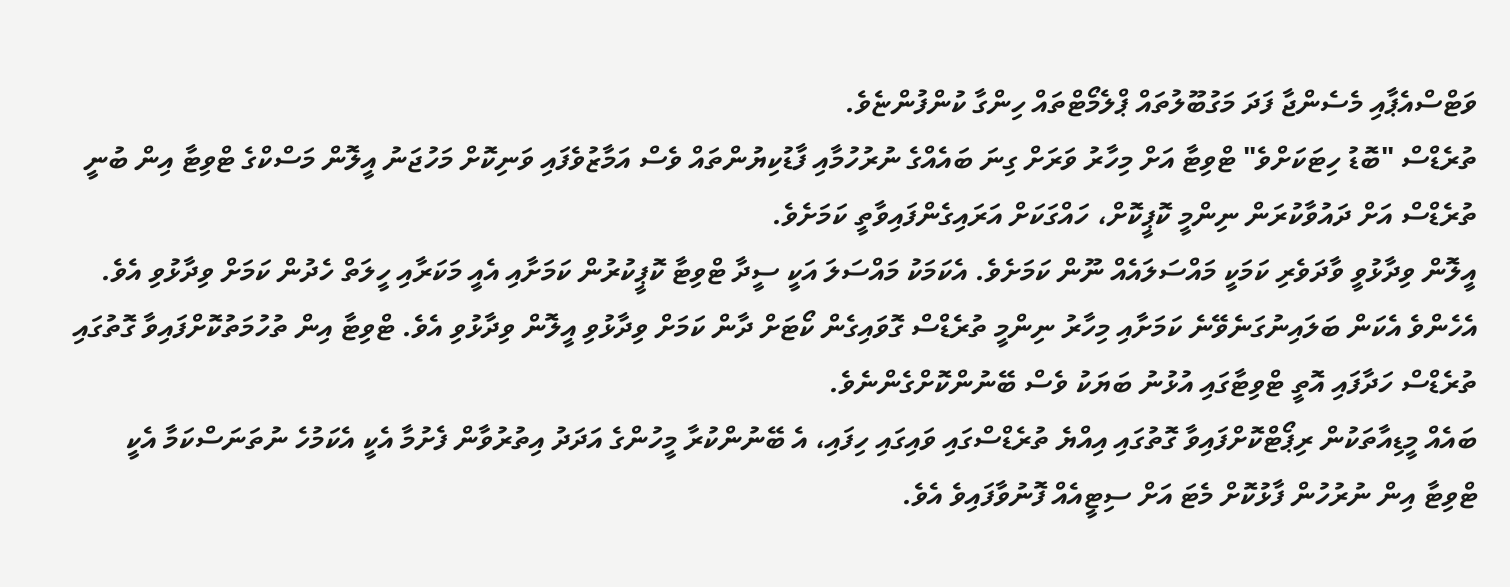ވަޓްސްއެޕާއި މެސެންޖާ ފަދަ މަގުބޫލުތައް ޕްލެމޯޓްތައް ހިންގާ ކުންފުންޏެވެ.
ތުރެޑްސް "ބޮޑު ހިޓަކަށްވެ" ޓްވިޓާ އަށް މިހާރު ވަރަށް ގިނަ ބައެއްގެ ނުރުހުމާއި ފާޑުކިޔުންތައް ވެސް އަމާޒުވެފައި ވަނިކޮށް މަހުޖަނު އީލޮން މަސްކްގެ ޓްވިޓާ އިން ބުނީ ތުރެޑްސް އަށް ދައުވާކުރަން ނިންމީ ކޮޕީކޮށް، ހައްގަކަށް އަރައިގެންފައިވާތީ ކަމަށެވެ.
އީލޮން ވިދާޅުވީ ވާދަވެރި ކަމަކީ މައްސަލައެއް ނޫން ކަމަށެވެ. އެކަމަކު މައްސަލަ އަކީ ސީދާ ޓްވިޓާ ކޮޕީކުރުން ކަމަށާއި އެއީ މަކަރާއި ހީލަތް ހެދުން ކަމަށް ވިދާޅުވި އެވެ. އެހެންވެ އެކަން ބަލައިނުގަނެވޭނެ ކަމަށާއި މިހާރު ނިންމީ ތުރެޑްސް ގޮވައިގެން ކޯޓަށް ދާން ކަމަށް ވިދާޅުވި އީލޮން ވިދާޅުވި އެވެ. ޓްވިޓާ އިން ތުހުމަތުކޮށްފައިވާ ގޮތުގައި ތުރެޑްސް ހަދާފައި އޮތީ ޓްވިޓާގައި އުޅުނު ބަޔަކު ވެސް ބޭނުންކޮށްގެންނެވެ.
ބައެއް މީޑިއާތަކުން ރިޕޯޓްކޮށްފައިވާ ގޮތުގައި އިއްޔެ ތުރެޑްސްގައި ވައިގައި ހިފައި، އެ ބޭނުންކުރާ މީހުންގެ އަދަދު އިތުރުވާން ފެށުމާ އެކީ އެކަމުހެ ނުތަނަސްކަމާ އެކީ ޓްވިޓާ އިން ނުރުހުން ފާޅުކޮށް މެޓަ އަށް ސިޓީއެއް ފޮނުވާފައިވެ އެވެ.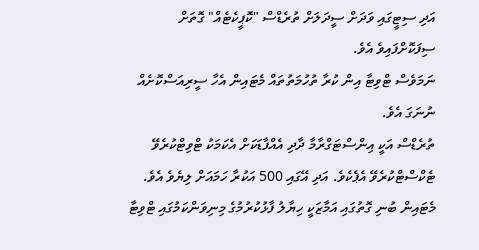އަދި ސިޓީގައި ވަދަށް ސީދަލަށް ތުރެޑްސް "ކޮޕީކެޓެއް" ގޮތަށް ސިފަކޮށްފައިވެ އެވެ.
ނަމަވެސް ޓްވިޓާ އިން ކުރާ ތުހުމަތުތައް މެޓައިން އެހާ ސީރިއަސްކޮށެއް ނުނަގަ އެވެ.
ތުރެޑްސް އަކީ އިންސްޓަގްރާމާ ދާދި އެއްފާޑަކަށް އެކަމަކު ޓްވިޓްކުރެވޭ ޓެކްސްޓްކުރެވޭ އެޕެކެވެ. އަދި އޭގައި 500 އަކުރާ ހަމައަށް ލިޔެވެ އެވެ.
މެޓައިން ބުނި ގޮތުގައި އަމާޒަކީ ހިޔާލު ފާޅުކުރުމުގެ މިނިވަންކަމުގައި ޓްވިޓާ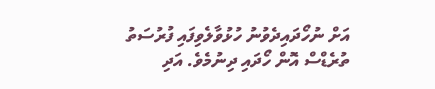އަށް ނުހޯދައިދެވުނު ހުޅުވާލެވިފައި ފުރުސަތު ތުރެޑްސް އޮން ހޯދައި ދިނުމެވެ. އަދި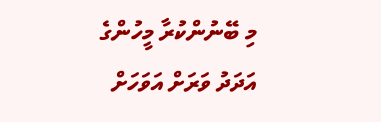މި ބޭނުންކުރާ މީހުންގެ އަދަދު ވަރަށް އަވަހަށް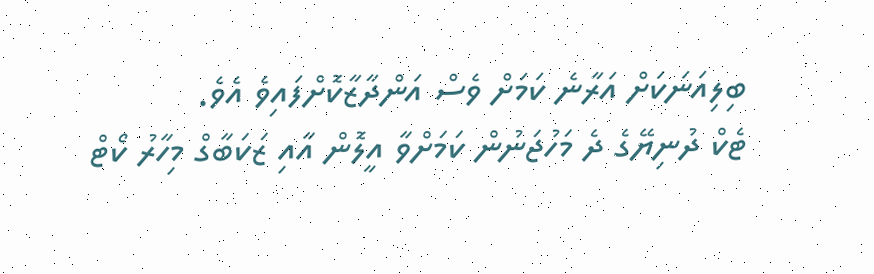ބިލިއަނަކަށް އަރާނެ ކަމަށް ވެސް އަންދާޒާކޮށްފައިވެ އެވެ.
ޓެކް ދުނިޔޭގެ ދެ މަހުޖަނުން ކަމަށްވާ އީލޮން އާއި ޒަކަބާގް މިހާރު ކޯޓް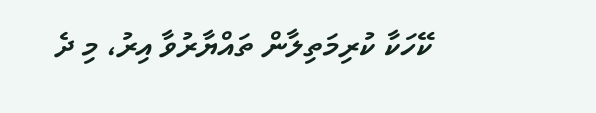ކޭހަކާ ކުރިމަތިލާން ތައްޔާރުވާ އިރު، މި ދެ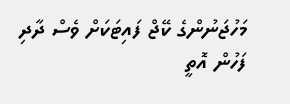މަހުޖަނުންގެ ކޭޖް ފައިޓަކަށް ވެސް ދާދި ފަހުން އޮތީ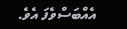އެއްބަސްވެފަ އެވެ.